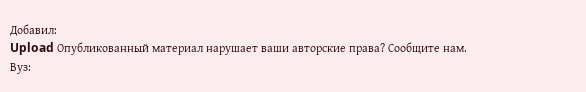Добавил:
Upload Опубликованный материал нарушает ваши авторские права? Сообщите нам.
Вуз: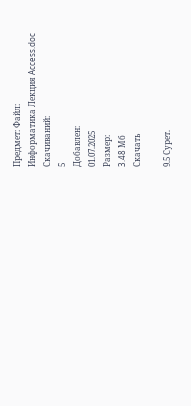Предмет: Файл:
Информатика Лекция Access.doc
Скачиваний:
5
Добавлен:
01.07.2025
Размер:
3.48 Mб
Скачать

9.5 Сурет.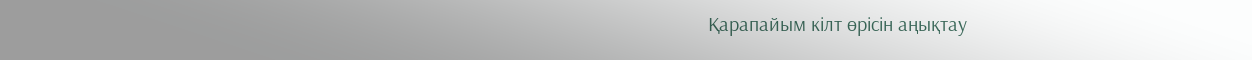Қарапайым кілт өрісін аңықтау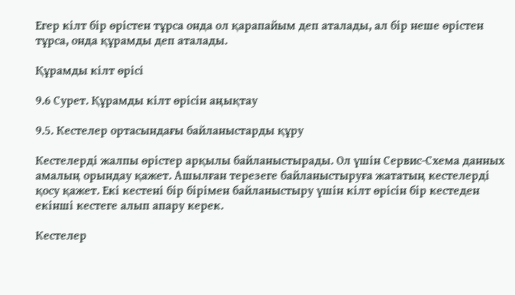Егер кілт бір өрістен тұрса онда ол қарапайым деп аталады, ал бір неше өрістен тұрса, онда құрамды деп аталады.

Құрамды кілт өрісі

9.6 Сурет. Құрамды кілт өрісін аңықтау

9.5. Кестелер ортасындағы байланыстарды құру

Кестелерді жалпы өрістер арқылы байланыстырады. Ол үшін Сервис-Схема данных амалың орындау қажет. Ашылған терезеге байланыстыруға жататың кестелерді қосу қажет. Екі кестені бір бірімен байланыстыру үшін кілт өрісін бір кестеден екінші кестеге алып апару керек.

Кестелер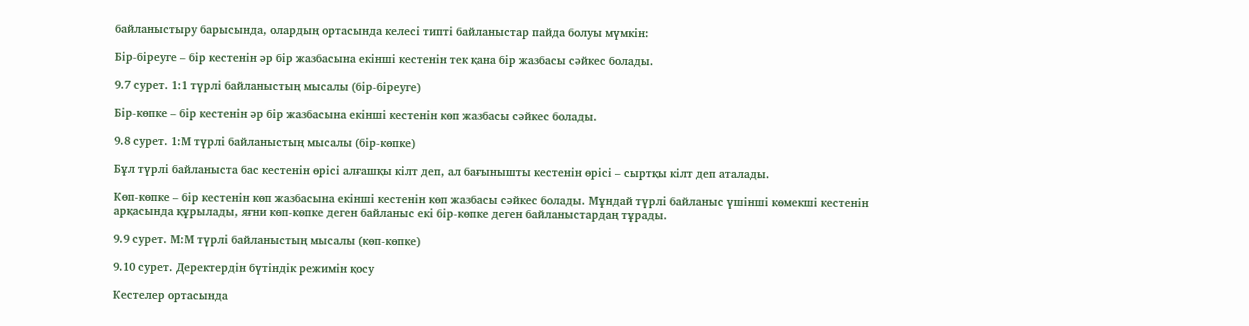байланыстыру барысында, олардың ортасында келесі типті байланыстар пайда болуы мүмкін:

Бір-біреуге – бір кестенін әр бір жазбасына екінші кестенін тек қана бір жазбасы сәйкес болады.

9.7 сурет. 1:1 түрлі байланыстың мысалы (бір-біреуге)

Бір-көпке – бір кестенін әр бір жазбасына екінші кестенін көп жазбасы сәйкес болады.

9.8 сурет. 1:М түрлі байланыстың мысалы (бір-көпке)

Бұл түрлі байланыста бас кестенін өрісі алғашқы кілт деп, ал бағынышты кестенін өрісі – сыртқы кілт деп аталады.

Көп-көпке – бір кестенін көп жазбасына екінші кестенін көп жазбасы сәйкес болады. Мұндай түрлі байланыс үшінші көмекші кестенін арқасында құрылады, яғни көп-көпке деген байланыс екі бір-көпке деген байланыстардаң тұрады.

9.9 сурет. М:М түрлі байланыстың мысалы (көп-көпке)

9.10 сурет. Деректердін бүтіндік режимін қосу

Кестелер ортасында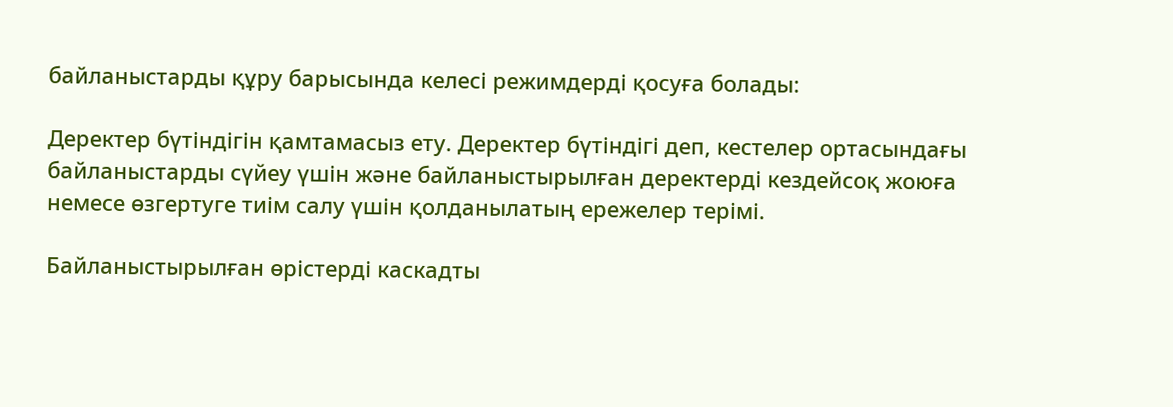байланыстарды құру барысында келесі режимдерді қосуға болады:

Деректер бүтіндігін қамтамасыз ету. Деректер бүтіндігі деп, кестелер ортасындағы байланыстарды сүйеу үшін және байланыстырылған деректерді кездейсоқ жоюға немесе өзгертуге тиім салу үшін қолданылатың ережелер терімі.

Байланыстырылған өрістерді каскадты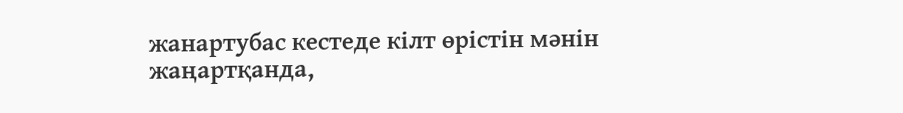жанартубас кестеде кілт өрістін мәнін жаңартқанда,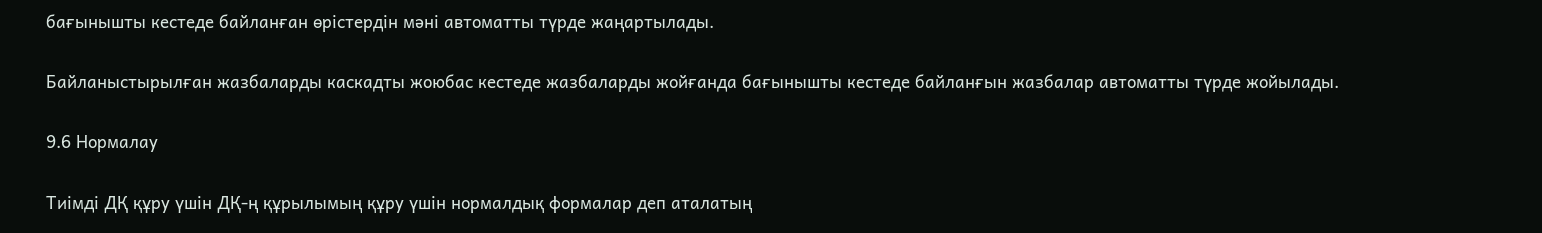бағынышты кестеде байланған өрістердін мәні автоматты түрде жаңартылады.

Байланыстырылған жазбаларды каскадты жоюбас кестеде жазбаларды жойғанда бағынышты кестеде байланғын жазбалар автоматты түрде жойылады.

9.6 Нормалау

Тиімді ДҚ құру үшін ДҚ-ң құрылымың құру үшін нормалдық формалар деп аталатың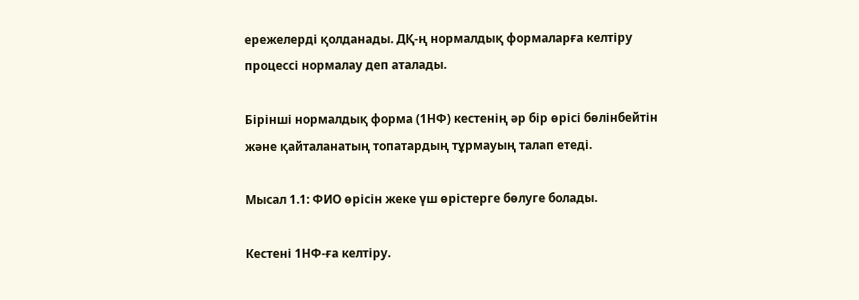ережелерді қолданады. ДҚ-ң нормалдық формаларға келтіру процессі нормалау деп аталады.

Бірінші нормалдық форма (1НФ) кестенің әр бір өрісі бөлінбейтін және қайталанатың топатардың тұрмауың талап етеді.

Мысал 1.1: ФИО өрісін жеке үш өрістерге бөлуге болады.

Кестені 1НФ-ға келтіру.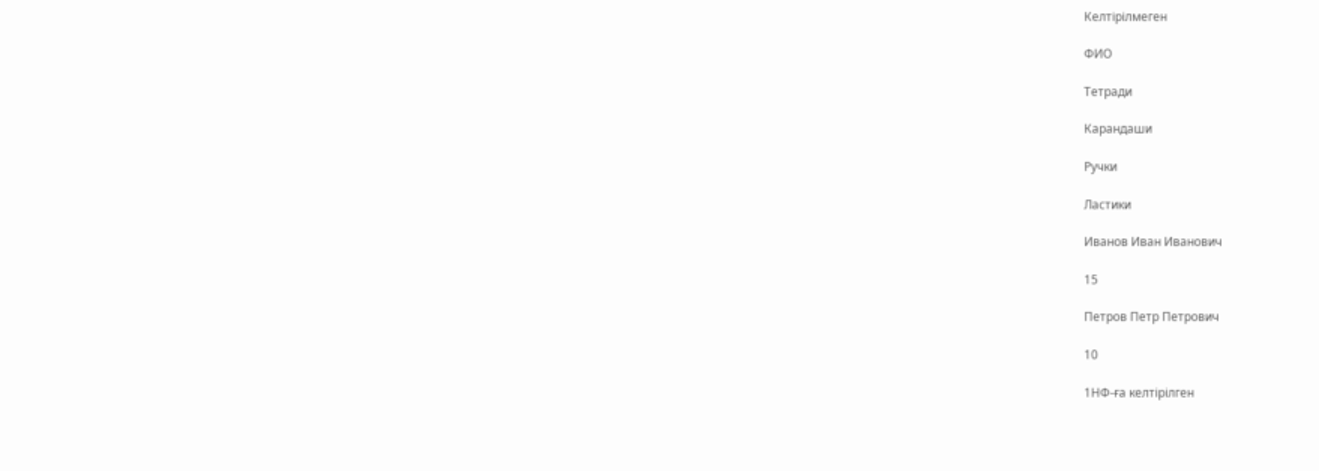Келтірілмеген

ФИО

Тетради

Карандаши

Ручки

Ластики

Иванов Иван Иванович

15

Петров Петр Петрович

10

1НФ-ға келтірілген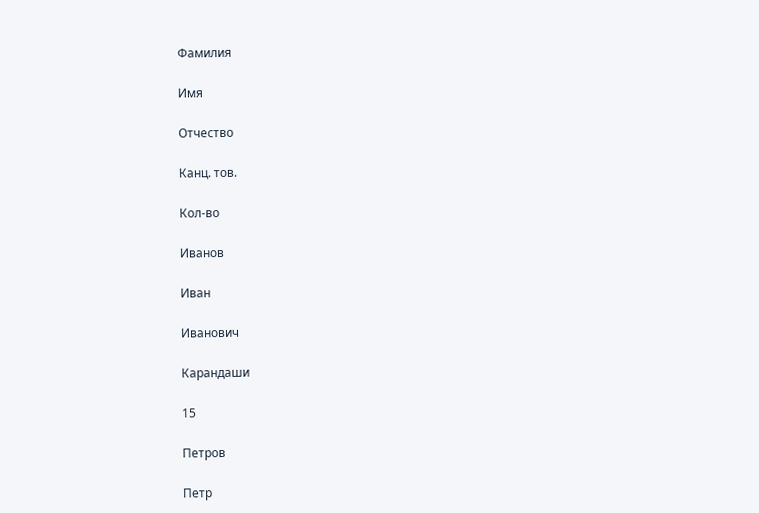Фамилия

Имя

Отчество

Канц. тов.

Кол-во

Иванов

Иван

Иванович

Карандаши

15

Петров

Петр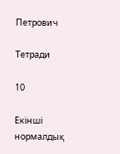Петрович

Тетради

10

Екінші нормалдық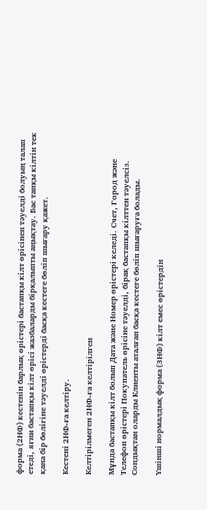форма (2НФ) кестенін барлық өрістері бастапқы кілт өрісінен тәуелді болуың талап етеді, яғни бастапқы кілт өрісі жазбаларды бірқалыпты аңықтау. Бас тапқы кілтін тек қана бір бөлігіне тәуелді өрістерді басқа кестеге бөліп шығару қажет.

Кестені 2НФ-ға келтіру.

Келтірілмеген 2НФ-ға келтірілген

Мұнда бастапқы кілт болып Дата және Номер өрістері келеді. Счет, Город және Телефон өрістері Покупатель өрісіне тәуелді, бірақ бастапқы кілттен тәуелсіз. Сондықтан оларды Клиенты аталған басқа кестеге бөліп шығаруға болады.

Үшінші нормалдық форма (3НФ) кілт емес өрістердін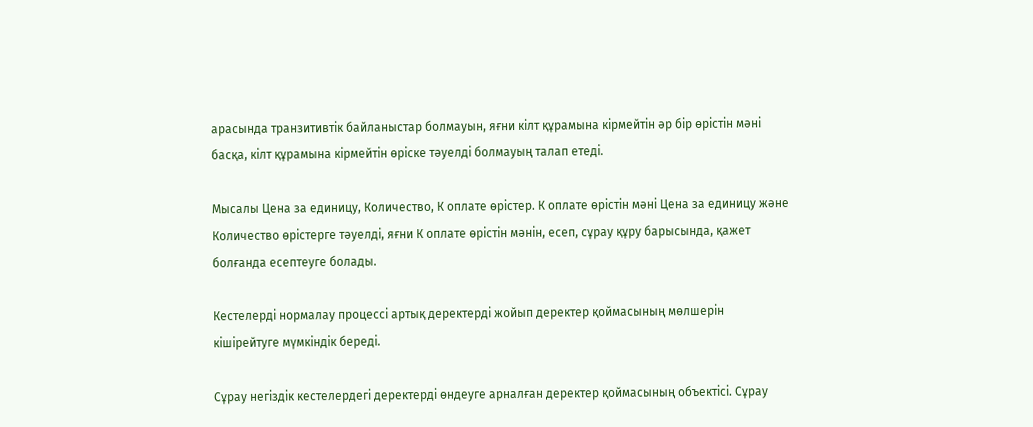арасында транзитивтік байланыстар болмауын, яғни кілт құрамына кірмейтін әр бір өрістін мәні басқа, кілт құрамына кірмейтін өріске тәуелді болмауың талап етеді.

Мысалы Цена за единицу, Количество, К оплате өрістер. К оплате өрістін мәні Цена за единицу және Количество өрістерге тәуелді, яғни К оплате өрістін мәнін, есеп, сұрау құру барысында, қажет болғанда есептеуге болады.

Кестелерді нормалау процессі артық деректерді жойып деректер қоймасының мөлшерін кішірейтуге мүмкіндік береді.

Сұрау негіздік кестелердегі деректерді өндеуге арналған деректер қоймасының объектісі. Сұрау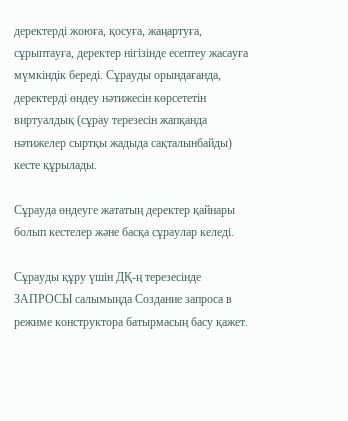деректерді жоюға, қосуға, жаңартуға, сұрыптауға, деректер нігізінде есептеу жасауға мүмкіндік береді. Сұрауды орындағанда, деректерді өндеу нәтижесін көрсететін виртуалдық (сұрау терезесін жапқанда нәтижелер сыртқы жадыда сақталынбайды) кесте құрылады.

Сұрауда өндеуге жататың деректер қайнары болып кестелер және басқа сұраулар келеді.

Сұрауды құру үшін ДҚ-ң терезесінде ЗАПРОСЫ салымыңда Создание запроса в режиме конструктора батырмасың басу қажет.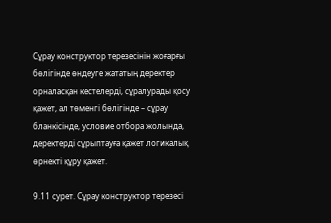Сұрау конструктор терезесінін жоғарғы бөлігінде өндеуге жататың деректер орналасқан кестелерді, сұралурады қосу қажет, ал төменгі бөлігінде – сұрау бланкісінде, условие отбора жолында, деректерді сұрыптауға қажет логикалық өрнекті құру қажет.

9.11 сурет. Сұрау конструктор терезесі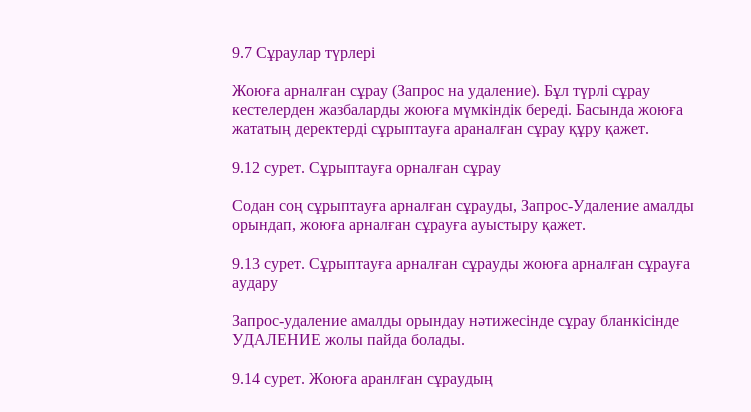9.7 Сұраулар түрлері

Жоюға арналған сұрау (Запрос на удаление). Бұл түрлі сұрау кестелерден жазбаларды жоюға мүмкіндік береді. Басында жоюға жататың деректерді сұрыптауға араналған сұрау құру қажет.

9.12 сурет. Сұрыптауға орналған сұрау

Содан соң сұрыптауға арналған сұрауды, Запрос-Удаление амалды орындап, жоюға арналған сұрауға ауыстыру қажет.

9.13 сурет. Сұрыптауға арналған сұрауды жоюға арналған сұрауға аудару

Запрос-удаление амалды орындау нәтижесінде сұрау бланкісінде УДАЛЕНИЕ жолы пайда болады.

9.14 сурет. Жоюға аранлған сұраудың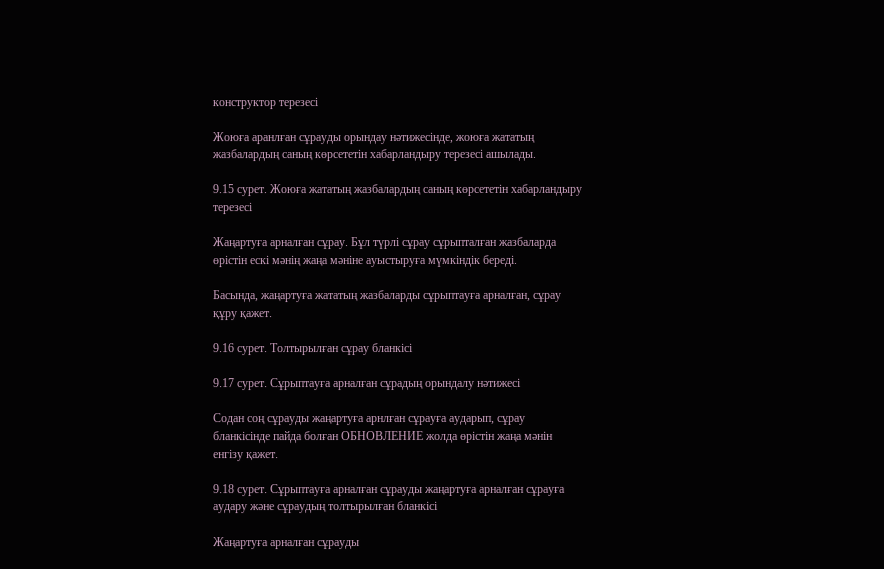конструктор терезесі

Жоюға аранлған сұрауды орындау нәтижесінде, жоюға жататың жазбалардың саның көрсететін хабарландыру терезесі ашылады.

9.15 сурет. Жоюға жататың жазбалардың саның көрсететін хабарландыру терезесі

Жаңартуға арналған сұрау. Бұл түрлі сұрау сұрыпталған жазбаларда өрістін ескі мәнің жаңа мәніне ауыстыруға мүмкіндік береді.

Басында, жаңартуға жататың жазбаларды сұрыптауға арналған, сұрау құру қажет.

9.16 сурет. Толтырылған сұрау бланкісі

9.17 сурет. Сұрыптауға арналған сұрадың орындалу нәтижесі

Содан соң сұрауды жаңартуға арнлған сұрауға аударып, сұрау бланкісінде пайда болған ОБНОВЛЕНИЕ жолда өрістін жаңа мәнін енгізу қажет.

9.18 сурет. Сұрыптауға арналған сұрауды жаңартуға арналған сұрауға аудару және сұраудың толтырылған бланкісі

Жаңартуға арналған сұрауды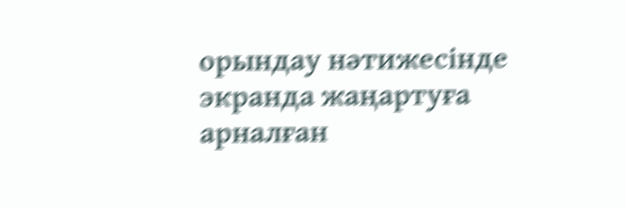орындау нәтижесінде экранда жаңартуға арналған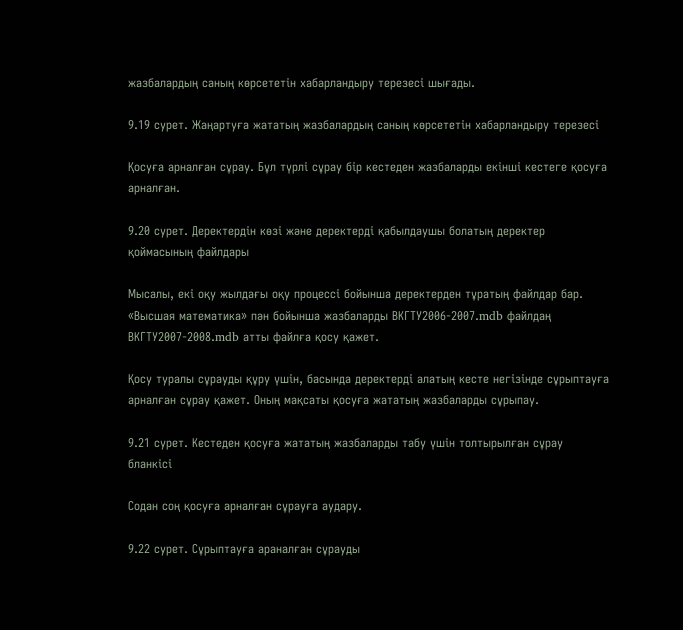жазбалардың саның көрсететін хабарландыру терезесі шығады.

9.19 сурет. Жаңартуға жататың жазбалардың саның көрсететін хабарландыру терезесі

Қосуға арналған сұрау. Бұл түрлі сұрау бір кестеден жазбаларды екінші кестеге қосуға арналған.

9.20 сурет. Деректердін көзі және деректерді қабылдаушы болатың деректер қоймасының файлдары

Мысалы, екі оқу жылдағы оқу процессі бойынша деректерден тұратың файлдар бар. «Высшая математика» пән бойынша жазбаларды ВКГТУ2006-2007.mdb файлдаң ВКГТУ2007-2008.mdb атты файлға қосу қажет.

Қосу туралы сұрауды құру үшін, басында деректерді алатың кесте негізінде сұрыптауға арналған сұрау қажет. Оның мақсаты қосуға жататың жазбаларды сұрыпау.

9.21 сурет. Кестеден қосуға жататың жазбаларды табу үшін толтырылған сұрау бланкісі

Содан соң қосуға арналған сұрауға аудару.

9.22 сурет. Сұрыптауға араналған сұрауды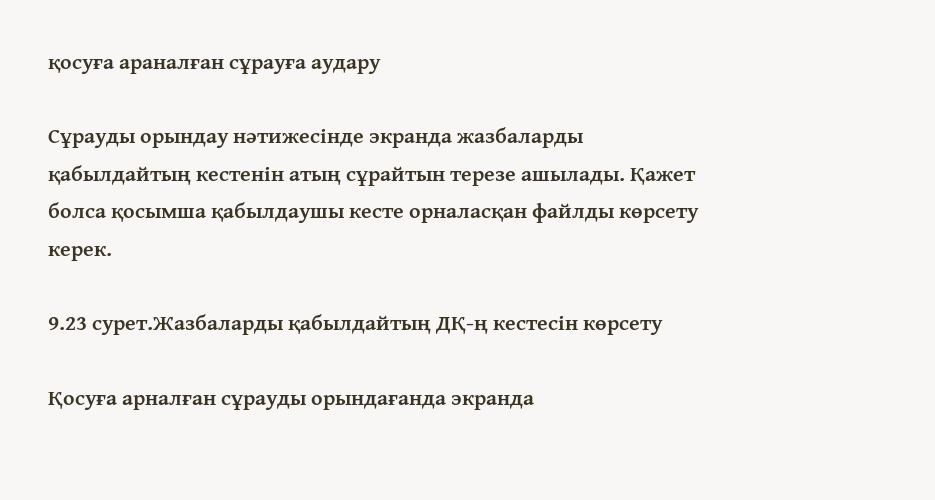қосуға араналған сұрауға аудару

Сұрауды орындау нәтижесінде экранда жазбаларды қабылдайтың кестенін атың сұрайтын терезе ашылады. Қажет болса қосымша қабылдаушы кесте орналасқан файлды көрсету керек.

9.23 сурет.Жазбаларды қабылдайтың ДҚ-ң кестесін көрсету

Қосуға арналған сұрауды орындағанда экранда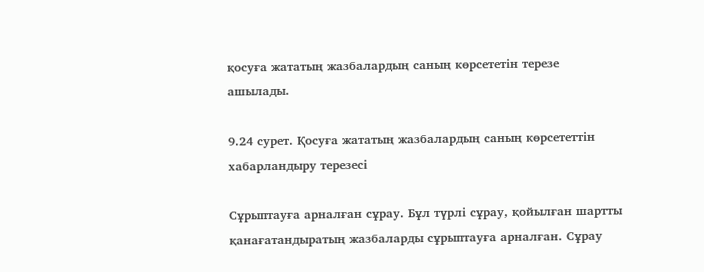қосуға жататың жазбалардың саның көрсететін терезе ашылады.

9.24 сурет. Қосуға жататың жазбалардың саның көрсететтін хабарландыру терезесі

Сұрыптауға арналған сұрау. Бұл түрлі сұрау, қойылған шартты қанағатандыратың жазбаларды сұрыптауға арналған. Сұрау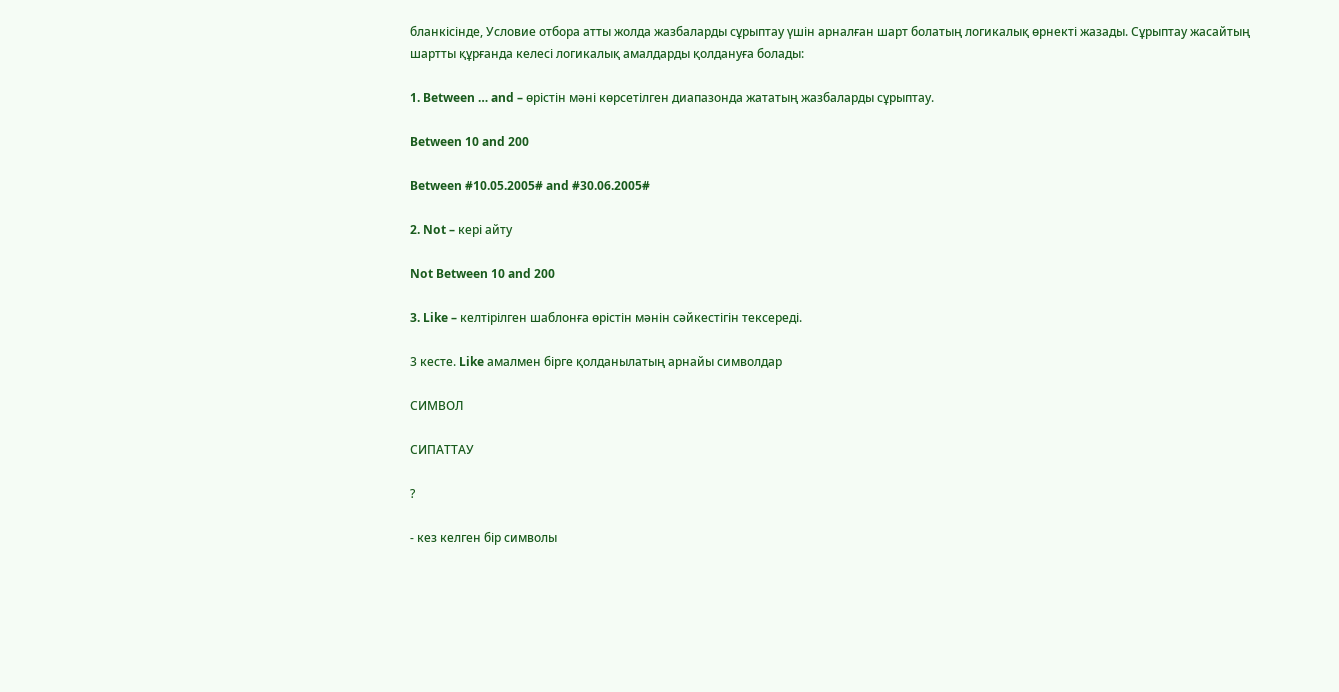бланкісінде, Условие отбора атты жолда жазбаларды сұрыптау үшін арналған шарт болатың логикалық өрнекті жазады. Сұрыптау жасайтың шартты құрғанда келесі логикалық амалдарды қолдануға болады:

1. Between … and – өрістін мәні көрсетілген диапазонда жататың жазбаларды сұрыптау.

Between 10 and 200

Between #10.05.2005# and #30.06.2005#

2. Not – кері айту

Not Between 10 and 200

3. Like – келтірілген шаблонға өрістін мәнін сәйкестігін тексереді.

3 кесте. Like амалмен бірге қолданылатың арнайы символдар

СИМВОЛ

СИПАТТАУ

?

- кез келген бір символы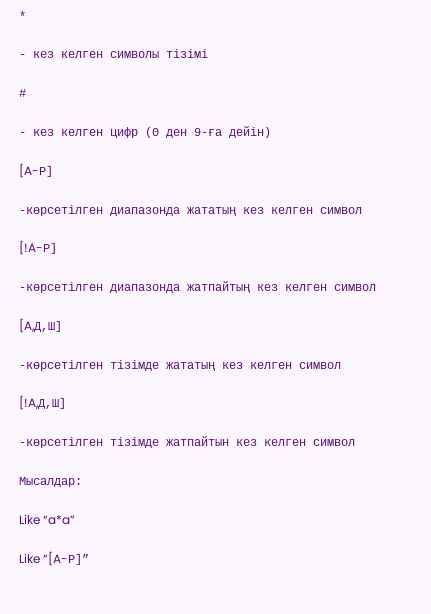*

- кез келген символы тізімі

#

- кез келген цифр (0 ден 9-ға дейін)

[A-Р]

-көрсетілген диапазонда жататың кез келген символ

[!A-Р]

-көрсетілген диапазонда жатпайтың кез келген символ

[A,Д,Ш]

-көрсетілген тізімде жататың кез келген символ

[!A,Д,Ш]

-көрсетілген тізімде жатпайтын кез келген символ

Мысалдар:

Like “a*a”

Like “[A-Р]”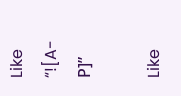Like “![A-Р]”

Like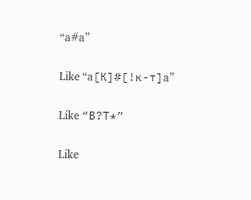“a#a”

Like “a[К]#[!к-т]a”

Like “В?Т*”

Like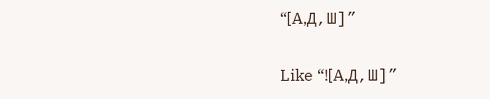“[A,Д,Ш]”

Like “![A,Д,Ш]”